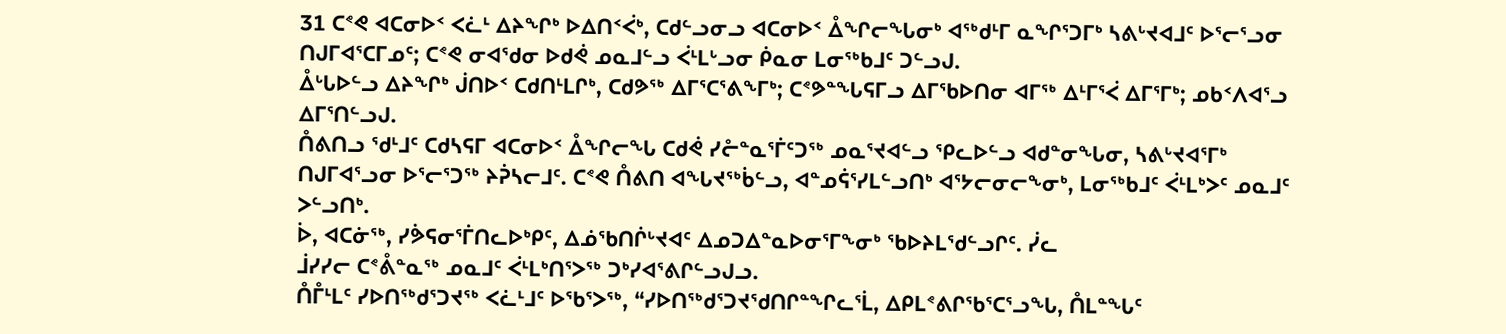31 ᑕᕝᕙ ᐊᑕᓂᐅᑉ ᐸᓛᒻ ᐃᔨᖏᒃ ᐅᐃᑎᑉᐹᒃ, ᑕᑯᓪᓗᓂᓗ ᐊᑕᓂᐅᑉ ᐂᖏᓕᖓᓂᒃ ᐊᖅᑯᒻᒥ ᓇᖏᕐᑐᒥᒃ ᓴᕕᒡᔪᐊᒧᑦ ᐅᕐᓕᕐᓗᓂ ᑎᒍᒥᐊᕐᑕᒥᓄᑦ; ᑕᕝᕙ ᓂᐊᖁᓂ ᐅᑯᕚ ᓄᓇᒧᓪᓗ ᐹᒻᒪᒡᓗᓂ ᑮᓇᓂ ᒪᓂᖅᑲᒧᑦ ᑐᓪᓗᒍ.
ᐂᒡᒐᐅᓪᓗ ᐃᔨᖏᒃ ᒎᑎᐅᑉ ᑕᑯᑎᒻᒪᒋᒃ, ᑕᑯᕗᖅ ᐃᒥᕐᑕᕐᕕᖕᒥᒃ; ᑕᕝᕗᓐᖓᕋᒥᓗ ᐃᒥᖃᐅᑎᓂ ᐊᒥᖅ ᐃᒻᒥᕐᐹ ᐃᒥᕐᒥᒃ; ᓄᑲᑉᐱᐊᕐᓗ ᐃᒥᕐᑎᓪᓗᒍ.
ᑍᕕᑎᓗ ᖁᒻᒧᑦ ᑕᑯᓴᕋᒥ ᐊᑕᓂᐅᑉ ᐂᖏᓕᖓ ᑕᑯᕚ ᓯᓔᓐᓇᕐᒦᑦᑐᖅ ᓄᓇᕐᔪᐊᓪᓗ ᕿᓚᐅᓪᓗ ᐊᑯᓐᓂᖓᓂ, ᓴᕕᒡᔪᐊᕐᒥᒃ ᑎᒍᒥᐊᕐᓗᓂ ᐅᕐᓕᕐᑐᖅ ᔨᕉᓴᓕᒧᑦ. ᑕᕝᕙ ᑍᕕᑎ ᐊᖓᔪᖅᑳᓪᓗ, ᐊᓐᓄᕌᕐᓯᒪᓪᓗᑎᒃ ᐊᕐᔭᓕᓂᓕᖕᓂᒃ, ᒪᓂᖅᑲᒧᑦ ᐹᒻᒪᒃᐳᑦ ᓄᓇᒧᑦ ᐳᓪᓗᑎᒃ.
ᐆ, ᐊᑕᓃᖅ, ᓯᕘᕋᓂᕐᒦᑎᓚᐅᒃᑭᑦ, ᐃᓅᖃᑎᒌᒡᔪᐊᑦ ᐃᓄᑐᐃᓐᓇᐅᓂᕐᒥᖕᓂᒃ ᖃᐅᔨᒪᖁᓪᓗᒋᑦ. ᓰᓚ
ᒨᓯᓯᓕ ᑕᕝᕔᓐᓇᖅ ᓄᓇᒧᑦ ᐹᒻᒪᒃᑎᕐᐳᖅ ᑐᒃᓯᐊᕐᕕᒋᓪᓗᒍᓗ.
ᑍᒤᒻᒪᑦ ᓯᐅᑎᖅᑯᕐᑐᔪᖅ ᐸᓛᒻᒧᑦ ᐅᖃᕐᐳᖅ, “ᓯᐅᑎᖅᑯᕐᑐᔪᖁᑎᒋᓐᖏᓚᕐᒫ, ᐃᑭᒪᕝᕕᒋᖃᕐᑕᕐᓗᖓ, ᑍᒪᓐᖓᑦ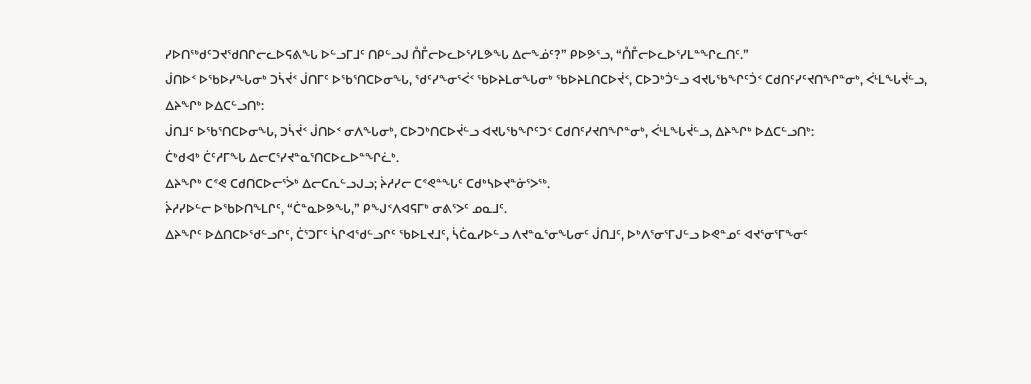ᓯᐅᑎᖅᑯᑦᑐᔪᖁᑎᒋᓕᓚᐅᕋᕕᖓ ᐅᓪᓗᒥᒧᑦ ᑎᑭᓪᓗᒍ ᑍᒤᓕᐅᓚᐅᕐᓯᒪᕗᖓ ᐃᓕᖕᓅᑦ?” ᑭᐅᕗᕐᓗ, “ᑍᒤᓕᐅᓚᐅᕐᓯᒪᓐᖏᓚᑎᑦ.”
ᒎᑎᐅᑉ ᐅᖃᐅᓯᖓᓂᒃ ᑐᓵᔫᑉ ᒎᑎᒥᑦ ᐅᖃᕐᑎᑕᐅᓂᖓ, ᖁᑦᓯᖕᓂᕐᐹᑉ ᖃᐅᔨᒪᓂᖓᓂᒃ ᖃᐅᔨᒪᑎᑕᐅᔫᑉ, ᑕᐅᑐᒃᑑᓪᓗ ᐊᔪᒐᖃᖏᑦᑑᑉ ᑕᑯᑎᑦᓯᑦᔪᑎᖏᓐᓂᒃ, ᐹᒻᒪᖓᔫᓪᓗ, ᐃᔨᖏᒃ ᐅᐃᑕᓪᓗᑎᒃ:
ᒎᑎᒧᑦ ᐅᖃᕐᑎᑕᐅᓂᖓ, ᑐᓵᔫᑉ ᒎᑎᐅᑉ ᓂᐱᖓᓂᒃ, ᑕᐅᑐᒃᑎᑕᐅᔫᓪᓗ ᐊᔪᒐᖃᖏᑦᑐᑉ ᑕᑯᑎᑦᓯᔪᑎᖏᓐᓂᒃ, ᐹᒻᒪᖓᔫᓪᓗ, ᐃᔨᖏᒃ ᐅᐃᑕᓪᓗᑎᒃ:
ᑖᒃᑯᐊᒃ ᑖᑦᓱᒥᖓ ᐃᓕᑕᕐᓯᔪᓐᓇᕐᑎᑕᐅᓚᐅᓐᖏᓛᒃ.
ᐃᔨᖏᒃ ᑕᕝᕙ ᑕᑯᑎᑕᐅᓕᕐᐴᒃ ᐃᓕᑕᕆᓪᓗᒍᓗ; ᔩᓱᓯᓕ ᑕᕝᕙᓐᖓᑦ ᑕᑯᒃᓴᐅᔪᓐᓃᕐᐳᖅ.
ᔩᓱᓯᐅᓪᓕ ᐅᖃᐅᑎᖕᒪᒋᑦ, “ᑖᓐᓇᐅᕗᖓ,” ᑭᖑᑉᐱᐊᕋᒥᒃ ᓂᕕᕐᐳᑦ ᓄᓇᒧᑦ.
ᐃᔨᖏᑦ ᐅᐃᑎᑕᐅᖁᓪᓗᒋᑦ, ᑖᕐᑐᒥᑦ ᓵᒋᐊᖁᓪᓗᒋᑦ ᖃᐅᒪᔪᒧᑦ, ᓵᑖᓇᓯᐅᓪᓗ ᐱᔪᓐᓇᕐᓂᖓᓂᑦ ᒎᑎᒧᑦ, ᐅᒃᐱᕐᓂᕐᒥᒍᓪᓗ ᐅᕙᓐᓄᑦ ᐊᔪᕐᓂᕐᒥᖕᓂᑦ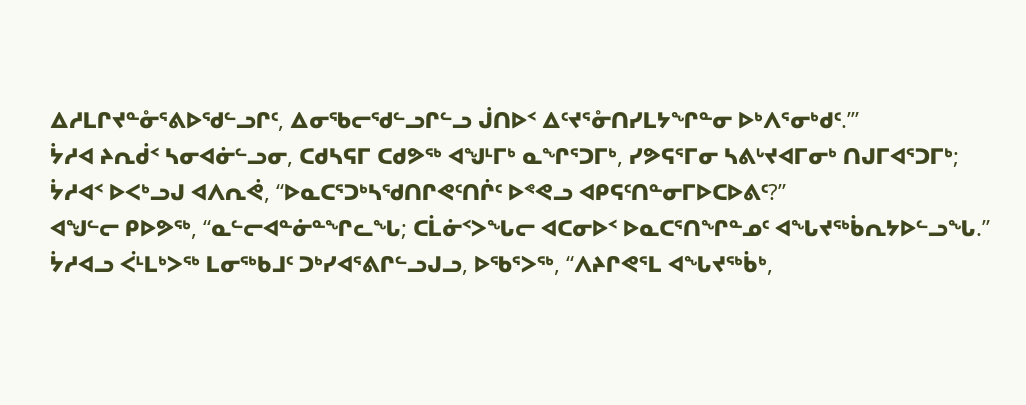ᐃᓱᒪᒋᔪᓐᓁᕐᕕᐅᖁᓪᓗᒋᑦ, ᐃᓂᖃᓕᖁᓪᓗᒋᓪᓗ ᒎᑎᐅᑉ ᐃᑦᔪᕐᓁᑎᓯᒪᔭᖏᓐᓂ ᐅᒃᐱᕐᓂᒃᑯᑦ.’”
ᔮᓱᐊ ᔨᕆᑰᑉ ᓴᓂᐊᓃᓪᓗᓂ, ᑕᑯᓴᕋᒥ ᑕᑯᕗᖅ ᐊᖑᒻᒥᒃ ᓇᖏᕐᑐᒥᒃ, ᓯᕗᕋᕐᒥᓂ ᓴᕕᒡᔪᐊᒥᓂᒃ ᑎᒍᒥᐊᕐᑐᒥᒃ; ᔮᓱᐊᑉ ᐅᐸᒃᓗᒍ ᐊᐱᕆᕚ, “ᐅᓇᑕᕐᑐᒃᓴᖁᑎᒋᕙᑦᑎᒌᑦ ᐅᕝᕙᓗ ᐊᑭᕋᑦᑎᓐᓂᒥᐅᑕᐅᕕᑦ?”
ᐊᖑᓪᓕ ᑭᐅᕗᖅ, “ᓇᓪᓕᐊᓐᓃᓐᖏᓚᖓ; ᑕᒫᓃᑉᐳᖓᓕ ᐊᑕᓂᐅᑉ ᐅᓇᑕᕐᑎᖏᓐᓄᑦ ᐊᖓᔪᖅᑳᕆᔭᐅᓪᓗᖓ.” ᔮᓱᐊᓗ ᐹᒻᒪᒃᐳᖅ ᒪᓂᖅᑲᒧᑦ ᑐᒃᓯᐊᕐᕕᒋᓪᓗᒍᓗ, ᐅᖃᕐᐳᖅ, “ᐱᔨᒋᕙᕐᒪ ᐊᖓᔪᖅᑳᒃ,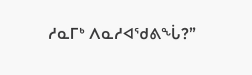ᓱᓇᒥᒃ ᐱᓇᓱᐊᖁᕕᖔ?”